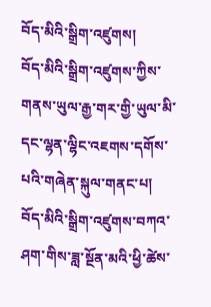བོད་མིའི་སྒྲིག་འཛུགས།
བོད་མིའི་སྒྲིག་འཛུགས་ཀྱིས་གནས་ཡུལ་རྒྱ་གར་གྱི་ཡུལ་མི་དང་ལྷན་ལྷིང་འཇགས་དགོས་པའི་གཞེན་སྐུལ་གནང་པ།
བོད་མིའི་སྒྲིག་འཛུགས་བཀའ་ཤག་གིས་ཟླ་སྔོན་མའི་ཕྱི་ཚེས་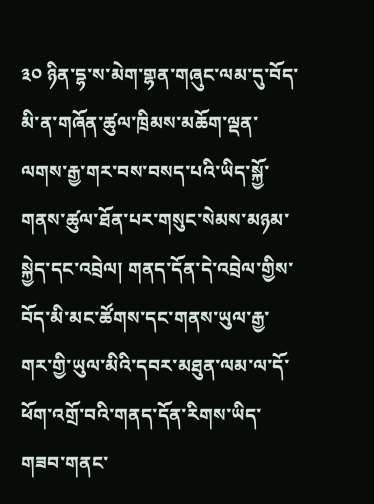༣༠ ཉིན་དྷ་ས་མེག་གྷན་གཞུང་ལམ་དུ་བོད་མི་ན་གཞོན་ཚུལ་ཁྲིམས་མཆོག་ལྡན་ལགས་རྒྱ་གར་བས་བསད་པའི་ཡིད་སྐྱོ་གནས་ཚུལ་ཐོན་པར་གསུང་སེམས་མཉམ་སྐྱེད་དང་འབྲེལ། གནད་དོན་དེ་འབྲེལ་གྱིས་བོད་མི་མང་ཚོགས་དང་གནས་ཡུལ་རྒྱ་གར་གྱི་ཡུལ་མིའི་དབར་མཐུན་ལམ་ལ་དོ་ཕོག་འགྲོ་བའི་གནད་དོན་རིགས་ཡིད་གཟབ་གནང་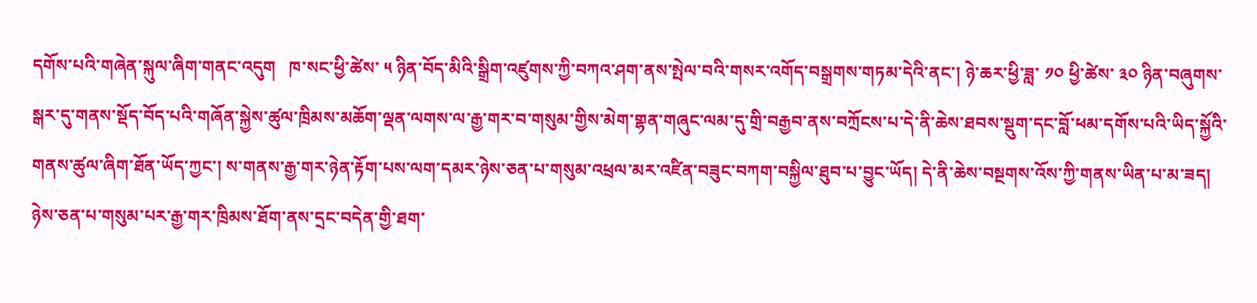དགོས་པའི་གཞེན་སྐུལ་ཞིག་གནང་འདུག   ཁ་སང་ཕྱི་ཚེས་ ༥ ཉིན་བོད་མིའི་སྒྲིག་འཛུགས་ཀྱི་བཀའ་ཤག་ནས་སྤེལ་བའི་གསར་འགོད་བསྒྲགས་གཏམ་དེའི་ནང་། ཉེ་ཆར་ཕྱི་ཟླ་ ༡༠ ཕྱི་ཚེས་ ༣༠ ཉིན་བཞུགས་སྒར་དུ་གནས་སྡོད་བོད་པའི་གཞོན་སྐྱེས་ཚུལ་ཁྲིམས་མཆོག་ལྡན་ལགས་ལ་རྒྱ་གར་བ་གསུམ་གྱིས་མེག་གྷན་གཞུང་ལམ་དུ་གྲི་བརྒྱབ་ནས་བཀྲོངས་པ་དེ་ནི་ཆེས་ཐབས་སྡུག་དང་བློ་ཕམ་དགོས་པའི་ཡིད་སྐྱོའི་གནས་ཚུལ་ཞིག་ཐོན་ཡོད་ཀྱང་། ས་གནས་རྒྱ་གར་ཉེན་རྟོག་པས་ལག་དམར་ཉེས་ཅན་པ་གསུམ་འཕྲལ་མར་འཛིན་བཟུང་བཀག་བསྐྱིལ་ཐུབ་པ་བྱུང་ཡོད། དེ་ནི་ཆེས་བསྔགས་འོས་ཀྱི་གནས་ཡིན་པ་མ་ཟད། ཉེས་ཅན་པ་གསུམ་པར་རྒྱ་གར་ཁྲིམས་ཐོག་ནས་དྲང་བདེན་གྱི་ཐག་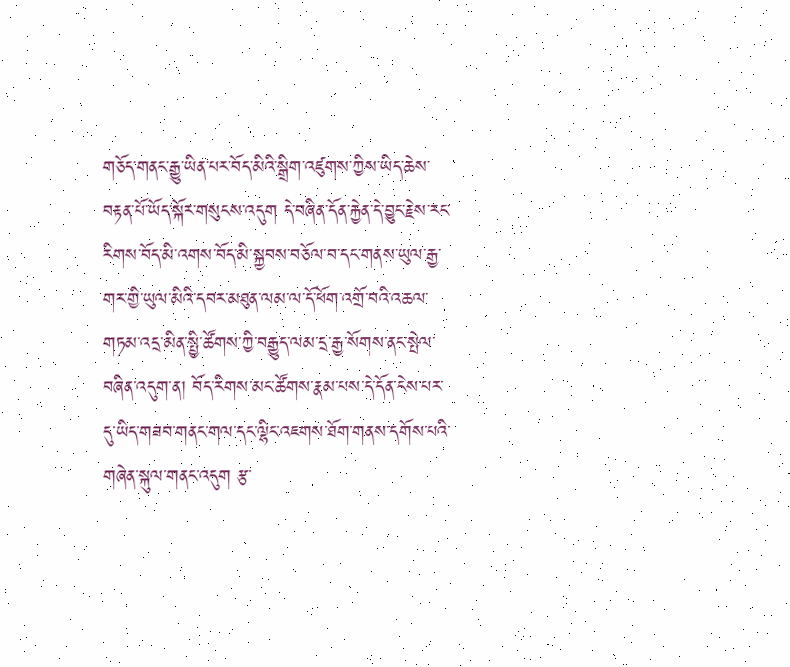གཅོད་གནང་རྒྱུ་ཡིན་པར་བོད་མིའི་སྒྲིག་འཛུགས་ཀྱིས་ཡིད་ཆེས་བརྟན་པོ་ཡོད་སྐོར་གསུངས་འདུག དེ་བཞིན་དོན་རྐྱེན་དེ་བྱུང་རྗེས་རང་རིགས་བོད་མི་འགས་བོད་མི་སྐྱབས་བཅོལ་བ་དང་གནས་ཡུལ་རྒྱ་གར་གྱི་ཡུལ་མིའི་དབར་མཐུན་ལམ་ལ་དོ་ཕོག་འགྲོ་བའི་འཆལ་གཏམ་འདྲ་མིན་སྤྱི་ཚོགས་ཀྱི་བརྒྱུད་ལམ་དྲ་རྒྱ་སོགས་ནང་སྤེལ་བཞིན་འདུག་ན། བོད་རིགས་མང་ཚོགས་རྣམ་པས་དེ་དོན་ངེས་པར་དུ་ཡིད་གཟབ་གནང་གལ་དང་ལྷིང་འཇགས་ཐོག་གནས་དགོས་པའི་གཞེན་སྐུལ་གནང་འདུག རྩ་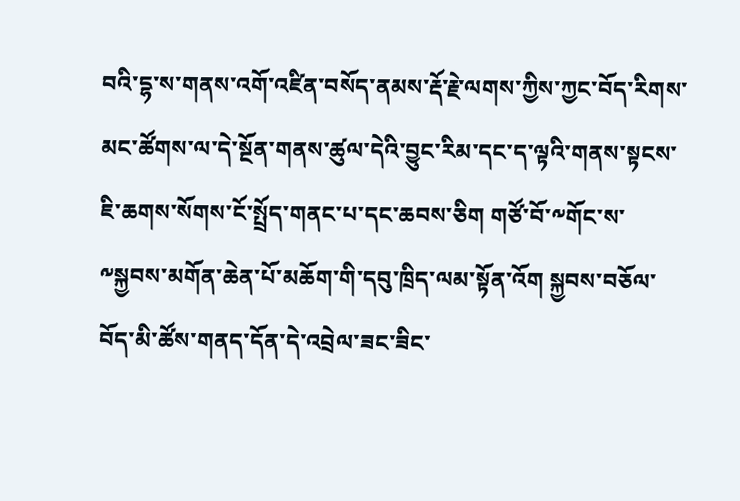བའི་དྷ་ས་གནས་འགོ་འཛིན་བསོད་ནམས་རྡོ་རྗེ་ལགས་ཀྱིས་ཀྱང་བོད་རིགས་མང་ཚོགས་ལ་དེ་སྔོན་གནས་ཚུལ་དེའི་བྱུང་རིམ་དང་ད་ལྟའི་གནས་སྟངས་ཇི་ཆགས་སོགས་ངོ་སྤྲོད་གནང་པ་དང་ཆབས་ཅིག གཙོ་བོ་༸གོང་ས་༸སྐྱབས་མགོན་ཆེན་པོ་མཆོག་གི་དབུ་ཁྲིད་ལམ་སྟོན་འོག སྐྱབས་བཅོལ་བོད་མི་ཚོས་གནད་དོན་དེ་འབྲེལ་ཟང་ཟིང་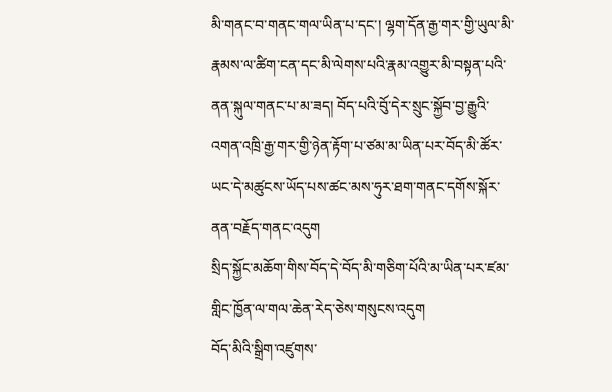མི་གནང་བ་གནང་གལ་ཡིན་པ་དང་། ལྷག་དོན་རྒྱ་གར་གྱི་ཡུལ་མི་རྣམས་ལ་ཚིག་ངན་དང་མི་ལེགས་པའི་རྣམ་འགྱུར་མི་བསྟན་པའི་ནན་སྐུལ་གནང་པ་མ་ཟད། བོད་པའི་བོུ་དེར་སྲུང་སྐྱོབ་བྱ་རྒྱུའི་འགན་འཁྲི་རྒྱ་གར་གྱི་ཉེན་རྟོག་པ་ཙམ་མ་ཡིན་པར་བོད་མི་ཚོར་ཡང་དེ་མཚུངས་ཡོད་པས་ཚང་མས་ཧུར་ཐག་གནང་དགོས་སྐོར་ནན་བརྗོད་གནང་འདུག
སྲིད་སྐྱོང་མཆོག་གིས་བོད་དེ་བོད་མི་གཅིག་པོའི་མ་ཡིན་པར་ཛམ་གླིང་ཁྱོན་ལ་གལ་ཆེན་རེད་ཅེས་གསུངས་འདུག
བོད་མིའི་སྒྲིག་འཛུགས་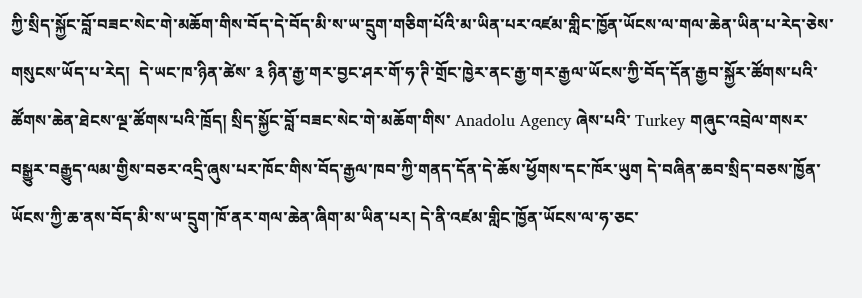ཀྱི་སྲིད་སྐྱོང་བློ་བཟང་སེང་གེ་མཆོག་གིས་བོད་དེ་བོད་མི་ས་ཡ་དྲུག་གཅིག་པོའི་མ་ཡིན་པར་འཛམ་གླིང་ཁྱོན་ཡོངས་ལ་གལ་ཆེན་ཡིན་པ་རེད་ཅེས་གསུངས་ཡོད་པ་རེད།  དེ་ཡང་ཁ་ཉིན་ཚེས་ ༣ ཉིན་རྒྱ་གར་བྱང་ཤར་གོ་ཧ་ཊི་གྲོང་ཁྱེར་ནང་རྒྱ་གར་རྒྱལ་ཡོངས་ཀྱི་བོད་དོན་རྒྱབ་སྐྱོར་ཚོགས་པའི་ཚོགས་ཆེན་ཐེངས་ལྔ་ཚོགས་པའི་ཁྲོད། སྲིད་སྐྱོང་བློ་བཟང་སེང་གེ་མཆོག་གིས་ Anadolu Agency ཞེས་པའི་ Turkey གཞུང་འབྲེལ་གསར་བསྒྱུར་བརྒྱུད་ལམ་གྱིས་བཅར་འདྲི་ཞུས་པར་ཁོང་གིས་བོད་རྒྱལ་ཁབ་ཀྱི་གནད་དོན་དེ་ཆོས་ཕྱོགས་དང་ཁོར་ཡུག དེ་བཞིན་ཆབ་སྲིད་བཅས་ཁྱོན་ཡོངས་ཀྱི་ཆ་ནས་བོད་མི་ས་ཡ་དྲུག་ཁོ་ནར་གལ་ཆེན་ཞིག་མ་ཡིན་པར། དེ་ནི་འཛམ་གླིང་ཁྱོན་ཡོངས་ལ་ཧ་ཅང་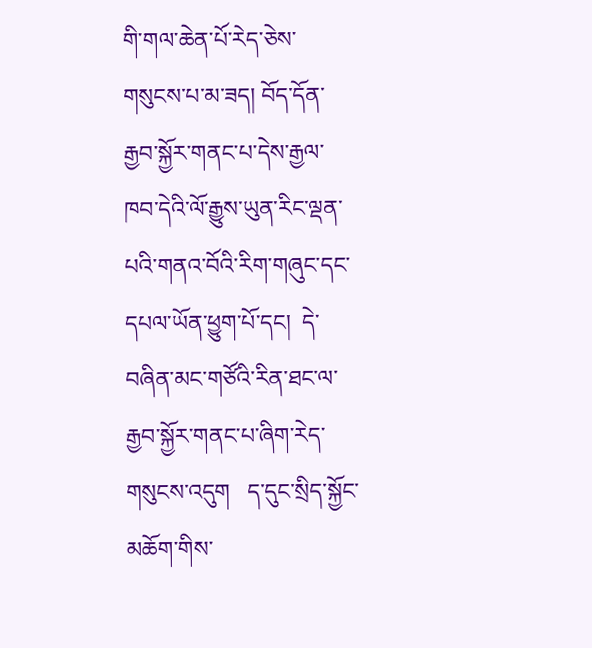གི་གལ་ཆེན་པོ་རེད་ཅེས་གསུངས་པ་མ་ཟད། བོད་དོན་རྒྱབ་སྐྱོར་གནང་པ་དེས་རྒྱལ་ཁབ་དེའི་ལོ་རྒྱུས་ཡུན་རིང་ལྡན་པའི་གནའ་བོའི་རིག་གཞུང་དང་དཔལ་ཡོན་ཕྱུག་པོ་དང།  དེ་བཞིན་མང་གཙོའི་རིན་ཐང་ལ་རྒྱབ་སྐྱོར་གནང་པ་ཞིག་རེད་གསུངས་འདུག   ད་དུང་སྲིད་སྐྱོང་མཆོག་གིས་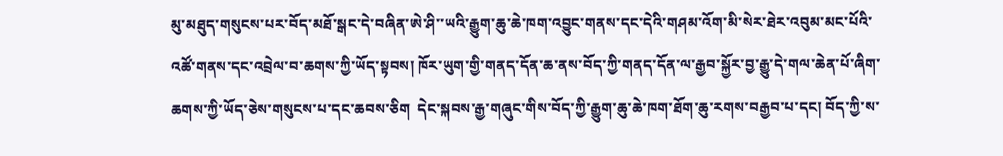མུ་མཐུད་གསུངས་པར་བོད་མཐོ་སྒང་དེ་བཞིན་ཨེ་ཤི་་ཡའི་རྒྱུག་ཆུ་ཆེ་ཁག་འབྱུང་གནས་དང་དེའི་གཤམ་འོག་མི་སེར་ཐེར་འབུམ་མང་པོའི་འཚོ་གནས་དང་འབྲེལ་བ་ཆགས་ཀྱི་ཡོད་སྟབས། ཁོར་ཡུག་གྱི་གནད་དོན་ཆ་ནས་བོད་ཀྱི་གནད་དོན་ལ་རྒྱབ་སྐྱོར་བྱ་རྒྱུ་དེ་གལ་ཆེན་པོ་ཞིག་ཆགས་ཀྱི་ཡོད་ཅེས་གསུངས་པ་དང་ཆབས་ཅིག  དེང་སྐབས་རྒྱ་གཞུང་གིས་བོད་ཀྱི་རྒྱུག་ཆུ་ཆེ་ཁག་ཐོག་ཆུ་རགས་བརྒྱབ་པ་དང། བོད་ཀྱི་ས་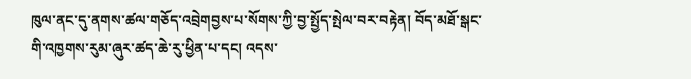ཁུལ་ནང་དུ་ནགས་ཚལ་གཅོད་འབྲེགབྱས་པ་སོགས་ཀྱི་བྱ་སྤྱོད་སྤེལ་བར་བརྟེན། བོད་མཐོ་སྒང་གི་འཁྱགས་རུམ་ཞུར་ཚད་ཆེ་རུ་ཕྱིན་པ་དང། འདས་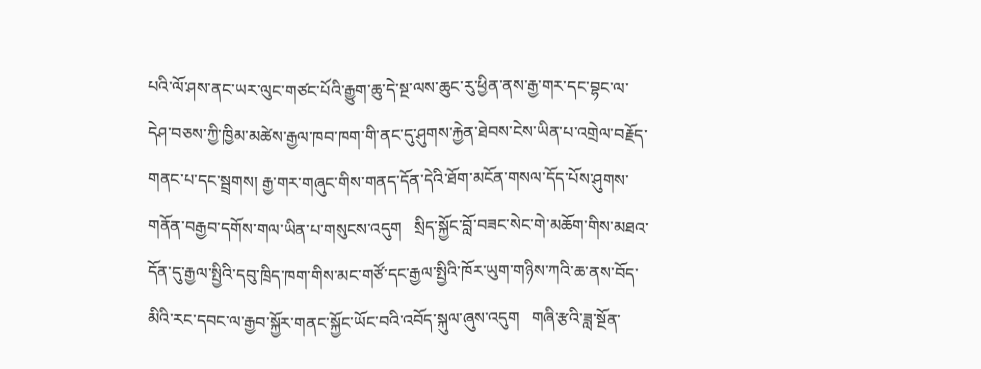པའི་ལོ་ཤས་ནང་ཡར་ལུང་གཙང་པོའི་རྒྱུག་ཆུ་དེ་སྔ་ལས་ཆུང་རུ་ཕྱིན་ནས་རྒྱ་གར་དང་བྷང་ལ་དེཤ་བཅས་ཀྱི་ཁྱིམ་མཚེས་རྒྱལ་ཁབ་ཁག་གི་ནང་དུ་ཤུགས་རྐྱེན་ཐེབས་ངེས་ཡིན་པ་འགྲེལ་བརྗོད་གནང་པ་དང་སྦྲགས། རྒྱ་གར་གཞུང་གིས་གནད་དོན་དེའི་ཐོག་མངོན་གསལ་དོད་པོས་ཤུགས་གནོན་བརྒྱབ་དགོས་གལ་ཡིན་པ་གསུངས་འདུག   སྲིད་སྐྱོང་བློ་བཟང་སེང་གེ་མཆོག་གིས་མཐའ་དོན་དུ་རྒྱལ་སྤྱིའི་དབུ་ཁྲིད་ཁག་གིས་མང་གཙོ་དང་རྒྱལ་སྤྱིའི་ཁོར་ཡུག་གཉིས་ཀའི་ཆ་ནས་བོད་མིའི་རང་དབང་ལ་རྒྱབ་སྐྱོར་གནང་སྐྱོང་ཡོང་བའི་འབོད་སྐུལ་ཞུས་འདུག   གཞི་རྩའི་ཟླ་སྔོན་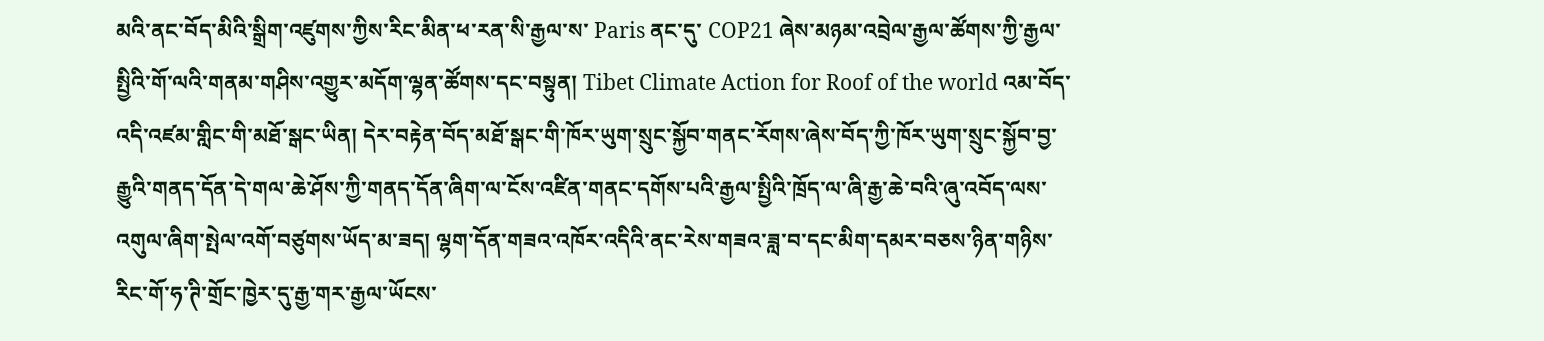མའི་ནང་བོད་མིའི་སྒྲིག་འཛུགས་ཀྱིས་རིང་མིན་ཕ་རན་སི་རྒྱལ་ས་ Paris ནང་དུ་ COP21 ཞེས་མཉམ་འབྲེལ་རྒྱལ་ཚོགས་ཀྱི་རྒྱལ་སྤྱིའི་གོ་ལའི་གནམ་གཤིས་འགྱུར་མདོག་ལྷན་ཚོགས་དང་བསྟུན། Tibet Climate Action for Roof of the world འམ་བོད་འདི་འཛམ་གླིང་གི་མཐོ་སྒང་ཡིན། དེར་བརྟེན་བོད་མཐོ་སྒང་གི་ཁོར་ཡུག་སྲུང་སྐྱོབ་གནང་རོགས་ཞེས་བོད་ཀྱི་ཁོར་ཡུག་སྲུང་སྐྱོབ་བྱ་རྒྱུའི་གནད་དོན་དེ་གལ་ཆེ་ཤོས་ཀྱི་གནད་དོན་ཞིག་ལ་ངོས་འཛིན་གནང་དགོས་པའི་རྒྱལ་སྤྱིའི་ཁྲོད་ལ་ཞི་རྒྱ་ཆེ་བའི་ཞུ་འབོད་ལས་འགུལ་ཞིག་སྤེལ་འགོ་བཙུགས་ཡོད་མ་ཟད། ལྷག་དོན་གཟའ་འཁོར་འདིའི་ནང་རེས་གཟའ་ཟླ་བ་དང་མིག་དམར་བཅས་ཉིན་གཉིས་རིང་གོ་ཧ་ཊི་གྲོང་ཁྱེར་དུ་རྒྱ་གར་རྒྱལ་ཡོངས་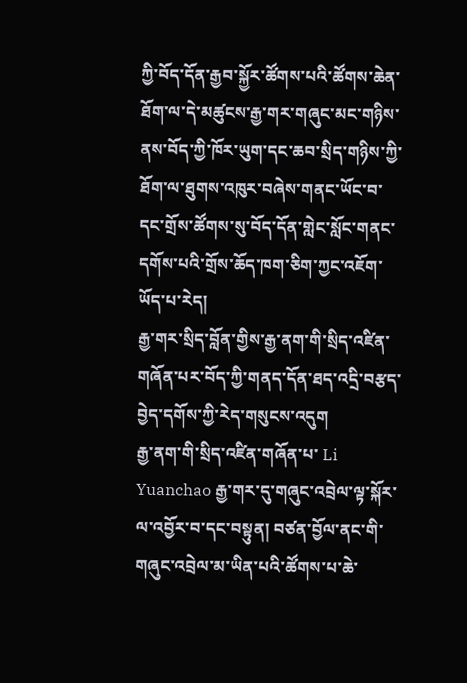ཀྱི་བོད་དོན་རྒྱབ་སྐྱོར་ཚོགས་པའི་ཚོགས་ཆེན་ཐོག་ལ་དེ་མཚུངས་རྒྱ་གར་གཞུང་མང་གཉིས་ནས་བོད་ཀྱི་ཁོར་ཡུག་དང་ཆབ་སྲིད་གཉིས་ཀྱི་ཐོག་ལ་ཐུགས་འཁུར་བཞེས་གནང་ཡོང་བ་དང་གྲོས་ཚོགས་སུ་བོད་དོན་གླེང་སློང་གནང་དགོས་པའི་གྲོས་ཆོད་ཁག་ཅིག་ཀྱང་འཇོག་ཡོད་པ་རེད།
རྒྱ་གར་སྲིད་བློན་གྱིས་རྒྱ་ནག་གི་སྲིད་འཛིན་གཞོན་པར་བོད་ཀྱི་གནད་དོན་ཐད་འདྲི་བརྩད་བྱེད་དགོས་ཀྱི་རེད་གསུངས་འདུག
རྒྱ་ནག་གི་སྲིད་འཛིན་གཞོན་པ་ Li Yuanchao རྒྱ་གར་དུ་གཞུང་འབྲེལ་ལྟ་སྐོར་ལ་འབྱོར་བ་དང་བསྟུན། བཙན་བྱོལ་ནང་གི་གཞུང་འབྲེལ་མ་ཡིན་པའི་ཚོགས་པ་ཆེ་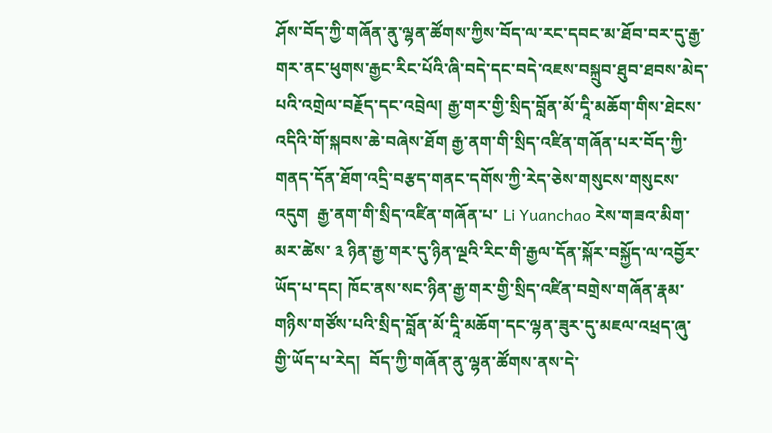ཤོས་བོད་ཀྱི་གཞོན་ནུ་ལྷན་ཚོགས་ཀྱིས་བོད་ལ་རང་དབང་མ་ཐོབ་བར་དུ་རྒྱ་གར་ནང་ཕུགས་རྒྱང་རིང་པོའི་ཞི་བདེ་དང་བདེ་འཇས་བསྐྲུབ་ཐུབ་ཐབས་མེད་པའི་འགྲེལ་བརྗོད་དང་འབྲེལ། རྒྱ་གར་གྱི་སྲིད་བློན་མོ་དཱི་མཆོག་གིས་ཐེངས་འདིའི་གོ་སྐབས་ཆེ་བཞེས་ཐོག རྒྱ་ནག་གི་སྲིད་འཛིན་གཞོན་པར་བོད་ཀྱི་གནད་དོན་ཐོག་འདྲི་བརྩད་གནང་དགོས་ཀྱི་རེད་ཅེས་གསུངས་གསུངས་འདུག  རྒྱ་ནག་གི་སྲིད་འཛིན་གཞོན་པ་ Li Yuanchao རེས་གཟའ་མིག་མར་ཚེས་ ༣ ཉིན་རྒྱ་གར་དུ་ཉིན་ལྔའི་རིང་གི་རྒྱལ་དོན་སྐོར་བསྐྱོད་ལ་འབྱོར་ཡོད་པ་དང། ཁོང་ནས་སང་ཉིན་རྒྱ་གར་གྱི་སྲིད་འཛིན་བགྲེས་གཞོན་རྣམ་གཉིས་གཙོས་པའི་སྲིད་བློན་མོ་དཱི་མཆོག་དང་ལྷན་ཟུར་དུ་མཇལ་འཕྲད་ཞུ་གྱི་ཡོད་པ་རེད།  བོད་ཀྱི་གཞོན་ནུ་ལྷན་ཚོགས་ནས་དེ་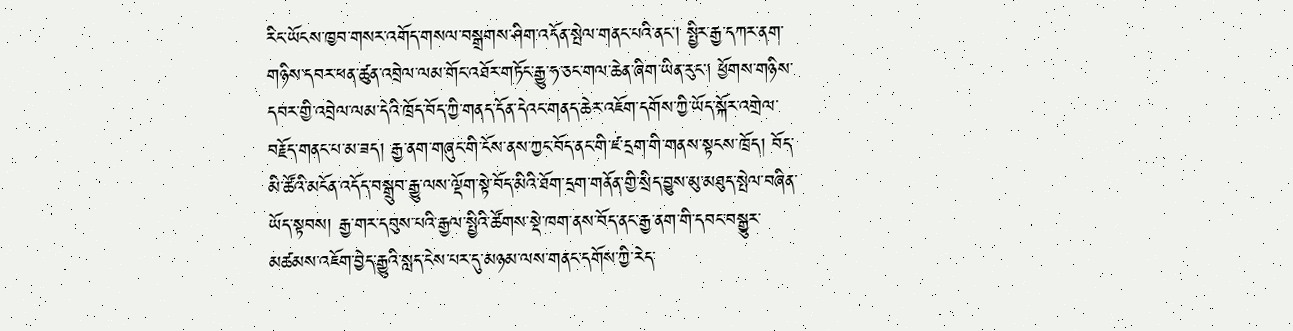རིང་ཡོངས་ཁྱབ་གསར་འགོད་གསལ་བསྒྲགས་ཤིག་འདོན་སྤེལ་གནང་པའི་ནང། སྤྱིར་རྒྱ་དཀར་ནག་གཉིས་དབར་ཕན་ཚུན་འབྲེལ་ལམ་གོང་འཐོར་གཏོང་རྒྱུ་ཧ་ཅང་གལ་ཆེན་ཞིག་ཡིན་རུང། ཕྱོགས་གཉིས་དབར་གྱི་འབྲེལ་ལམ་དེའི་ཁྲོད་བོད་ཀྱི་གནད་དོན་དེའང་གནད་ཆེར་འཇོག་དགོས་ཀྱི་ཡོད་སྐོར་འགྲེལ་བརྗོད་གནང་པ་མ་ཟད། རྒྱ་ནག་གཞུང་གི་ངོས་ནས་ཀྱང་བོད་ནང་གི་ཛ་དྲག་གི་གནས་སྟངས་ཁྲོད། བོད་མི་ཚོའི་མངོན་འདོད་བསྒྲུབ་རྒྱུ་ལས་ལྡོག་སྟེ་བོད་མིའི་ཐོག་དྲག་གནོན་གྱི་སྲིད་བྱུས་མུ་མཐུད་སྤེལ་བཞིན་ཡོད་སྟབས། རྒྱ་གར་དབུས་པའི་རྒྱལ་སྤྱིའི་ཚོགས་སྡེ་ཁག་ནས་བོད་ནང་རྒྱ་ནག་གི་དབང་བསྒྱུར་མཚམས་འཇོག་བྱེད་རྒྱུའི་སླད་ངེས་པར་དུ་མཉམ་ལས་གནང་དགོས་ཀྱི་རེད་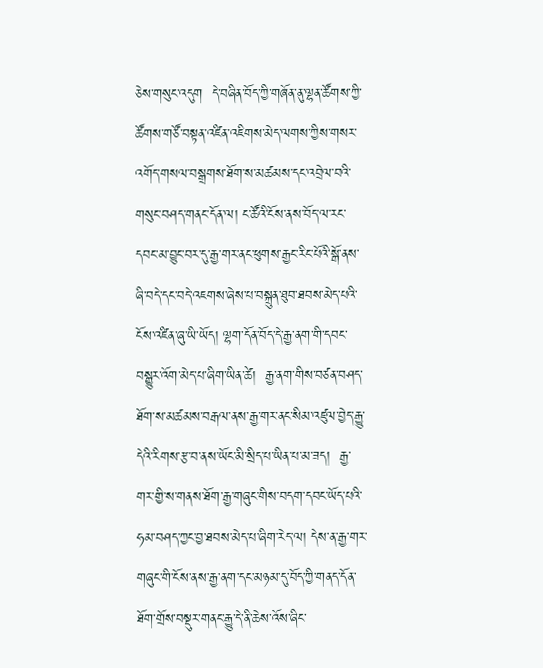ཅེས་གསུང་འདུག  དེ་བཞིན་བོད་ཀྱི་གཞོན་ནུ་ལྷན་ཚོགས་ཀྱི་ཚོགས་གཙོ་བསྟན་འཛིན་འཇིགས་མེད་ལགས་ཀྱིས་གསར་འགོད་གསལ་བསྒྲགས་ཐོག་ས་མཚམས་དང་འབྲེལ་བའི་གསུང་བཤད་གནང་དོན་ལ། ང་ཚོའི་ངོས་ནས་བོད་ལ་རང་དབང་མ་བྱུང་བར་དུ་རྒྱ་གར་ནང་ཕུགས་རྒྱང་རིང་པོའི་སྒོ་ནས་ཞི་བདེ་དང་བདེ་འཇགས་ཞེས་པ་བསྐྲུན་ཐུབ་ཐབས་མེད་པའི་ངོས་འཛིན་ཞུ་ཡི་ཡོད། ལྷག་དོན་བོད་དེ་རྒྱ་ནག་གི་དབང་བསྒྱུར་འོག་མེད་པ་ཞིག་ཡིན་ཚེ།  རྒྱ་ནག་གིས་བཙན་བཤད་ཐོག་ས་མཚམས་བརྒལ་ནས་རྒྱ་གར་ནང་སིམ་འཛུལ་བྱེད་རྒྱུ་དེའི་རིགས་རྩ་བ་ནས་ཡོང་མི་སྲིད་པ་ཡིན་པ་མ་ཟད།  རྒྱ་གར་གྱི་ས་གནས་ཐོག་རྒྱ་གཞུང་གིས་བདག་དབང་ཡོད་པའི་ཧམ་བཤད་ཀྱང་བྱ་ཐབས་མེད་པ་ཞིག་རེད་ལ། དེས་ན་རྒྱ་གར་གཞུང་གི་ངོས་ནས་རྒྱ་ནག་དང་མཉམ་དུ་བོད་ཀྱི་གནད་དོན་ཐོག་གྲོས་བསྡུར་གནང་རྒྱུ་དེ་ནི་ཆེས་འོས་ཞིང་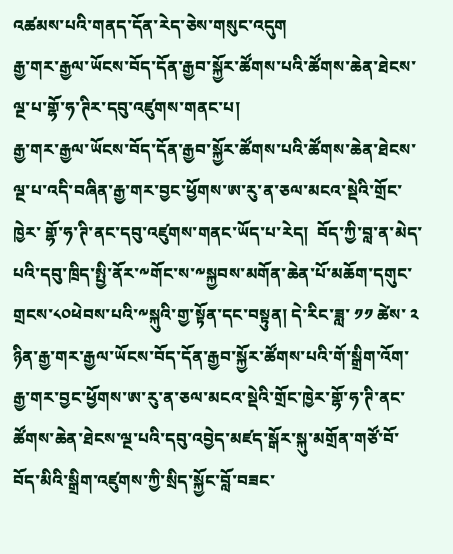འཚམས་པའི་གནད་དོན་རེད་ཅེས་གསུང་འདུག
རྒྱ་གར་རྒྱལ་ཡོངས་བོད་དོན་རྒྱབ་སྐྱོར་ཚོགས་པའི་ཚོགས་ཆེན་ཐེངས་ལྔ་པ་གྷོ་ཧ་ཊིར་དབུ་འཛུགས་གནང་པ།
རྒྱ་གར་རྒྱལ་ཡོངས་བོད་དོན་རྒྱབ་སྐྱོར་ཚོགས་པའི་ཚོགས་ཆེན་ཐེངས་ལྔ་པ་འདི་བཞིན་རྒྱ་གར་བྱང་ཕྱོགས་ཨ་རུ་ན་ཅལ་མངའ་སྡེའི་གྲོང་ཁྱེར་ གྷོ་ཧ་ཊི་ནང་དབུ་འཛུགས་གནང་ཡོད་པ་རེད།  བོད་ཀྱི་བླ་ན་མེད་པའི་དབུ་ཁྲིད་སྤྱི་ནོར་༸གོང་ས་༸སྐྱབས་མགོན་ཆེན་པོ་མཆོག་དགུང་གྲངས་༨༠ཕེབས་པའི་༸སྐུའི་གྱ་སྟོན་དང་བསྟུན། དེ་རིང་ཟླ་ ༡༡ ཚེས་ ༢ ཉིན་རྒྱ་གར་རྒྱལ་ཡོངས་བོད་དོན་རྒྱབ་སྐྱོར་ཚོགས་པའི་གོ་སྒྲིག་འོག་རྒྱ་གར་བྱང་ཕྱོགས་ཨ་རུ་ན་ཅལ་མངའ་སྡེའི་གྲོང་ཁྱེར་གྷོ་ཧ་ཊི་ནང་ཚོགས་ཆེན་ཐེངས་ལྔ་པའི་དབུ་འབྱེད་མཛད་སྒོར་སྐུ་མགྲོན་གཙོ་བོ་བོད་མིའི་སྒྲིག་འཛུགས་ཀྱི་སྲིད་སྐྱོང་བློ་བཟང་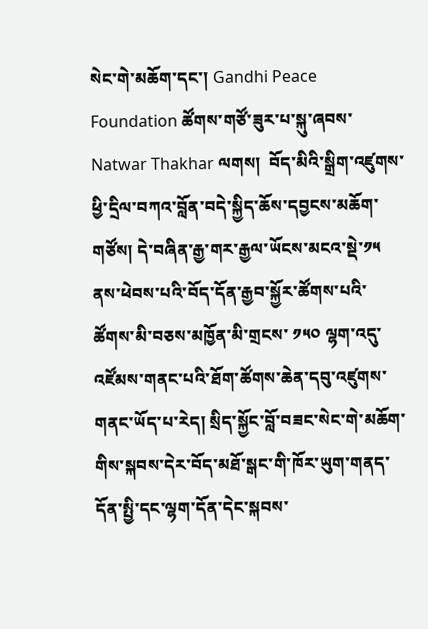སེང་གེ་མཆོག་དང་། Gandhi Peace Foundation ཚོགས་གཙོ་ཟུར་པ་སྐུ་ཞབས་ Natwar Thakhar ལགས།  བོད་མིའི་སྒྲིག་འཛུགས་ཕྱི་དྲིལ་བཀའ་བློན་བདེ་སྐྱིད་ཆོས་དབྱངས་མཆོག་གཙོས། དེ་བཞིན་རྒྱ་གར་རྒྱལ་ཡོངས་མངའ་སྡེ་༡༥ ནས་ཕེབས་པའི་བོད་དོན་རྒྱབ་སྐྱོར་ཚོགས་པའི་ཚོགས་མི་བཅས་མཁྱོན་མི་གྲངས་ ༡༥༠ ལྷག་འདུ་འཛོམས་གནང་པའི་ཐོག་ཚོགས་ཆེན་དབུ་འཛུགས་གནང་ཡོད་པ་རེད། སྲིད་སྐྱོང་བློ་བཟང་སེང་གེ་མཆོག་གིས་སྐབས་དེར་བོད་མཐོ་སྒང་གི་ཁོར་ཡུག་གནད་དོན་སྤྱི་དང་ལྷག་དོན་དེང་སྐབས་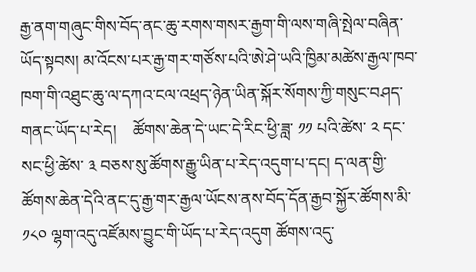རྒྱ་ནག་གཞུང་གིས་བོད་ནང་ཆུ་རགས་གསར་རྒྱག་གི་ལས་གཞི་སྤེལ་བཞིན་ཡོད་སྟབས། མ་འོངས་པར་རྒྱ་གར་གཙོས་པའི་ཨེ་ཤེ་ཡའི་ཁྱིམ་མཚེས་རྒྱལ་ཁབ་ཁག་གི་འཐུང་ཆུ་ལ་དཀའ་ངལ་འཕྲད་ཉེན་ཡིན་སྐོར་སོགས་ཀྱི་གསུང་བཤད་གནང་ཡོད་པ་རེད།    ཚོགས་ཆེན་དེ་ཡང་དེ་རིང་ཕྱི་ཟླ་ ༡༡ པའི་ཚེས་ ༢ དང་སང་ཕྱི་ཚེས་ ༣ བཅས་སུ་ཚོགས་རྒྱུ་ཡིན་པ་རེད་འདུག་པ་དང། ད་ལན་གྱི་ཚོགས་ཆེན་དེའི་ནང་དུ་རྒྱ་གར་རྒྱལ་ཡོངས་ནས་བོད་དོན་རྒྱབ་སྐྱོར་ཚོགས་མི་ ༡༨༠ ལྷག་འདུ་འཛོམས་བྱུང་གི་ཡོད་པ་རེད་འདུག ཚོགས་འདུ་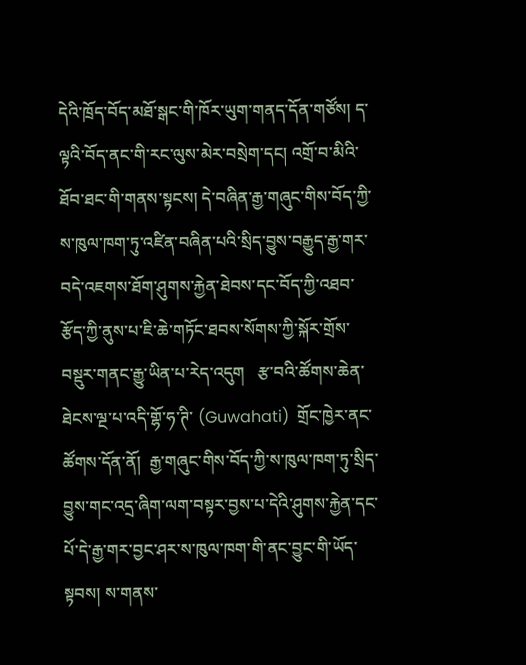དེའི་ཁྲོད་བོད་མཐོ་སྒང་གི་ཁོར་ཡུག་གནད་དོན་གཙོས། ད་ལྟའི་བོད་ནང་གི་རང་ལུས་མེར་བསྲེག་དང། འགྲོ་བ་མིའི་ཐོབ་ཐང་གི་གནས་སྟངས། དེ་བཞིན་རྒྱ་གཞུང་གིས་བོད་ཀྱི་ས་ཁུལ་ཁག་ཏུ་འཛིན་བཞིན་པའི་སྲིད་བྱུས་བརྒྱུད་རྒྱ་གར་བདེ་འཇགས་ཐོག་ཤུགས་རྐྱེན་ཐེབས་དང་བོད་ཀྱི་འཐབ་རྩོད་ཀྱི་ནུས་པ་ཇི་ཆེ་གཏོང་ཐབས་སོགས་ཀྱི་སྐོར་གྲོས་བསྡུར་གནང་རྒྱུ་ཡིན་པ་རེད་འདུག   རྩ་བའི་ཚོགས་ཆེན་ཐེངས་ལྔ་པ་འདི་གྷོ་ཧ་ཊི་ (Guwahati)  གྲོང་ཁྱེར་ནང་ཚོགས་དོན་ནོ།  རྒྱ་གཞུང་གིས་བོད་ཀྱི་ས་ཁུལ་ཁག་ཏུ་སྲིད་བྱུས་གང་འདྲ་ཞིག་ལག་བསྟར་བྱས་པ་དེའི་ཤུགས་རྐྱེན་དང་པོ་དེ་རྒྱ་གར་བྱང་ཤར་ས་ཁུལ་ཁག་གི་ནང་བྱུང་གི་ཡོད་སྟབས། ས་གནས་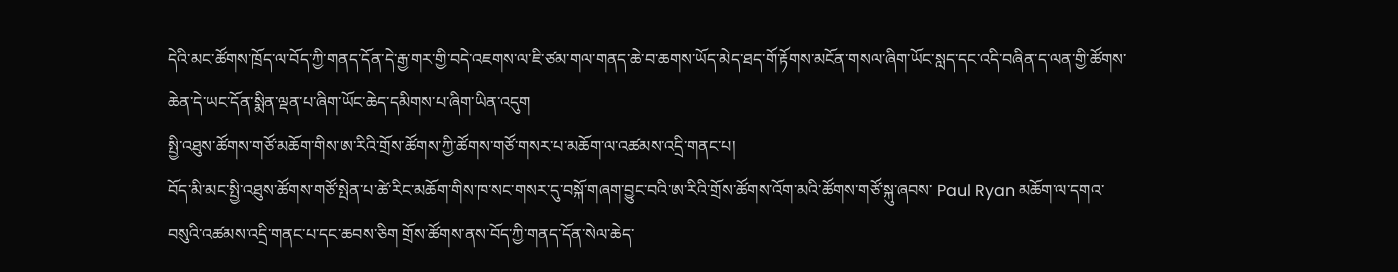དེའི་མང་ཚོགས་ཁྲོད་ལ་བོད་ཀྱི་གནད་དོན་དེ་རྒྱ་གར་གྱི་བདེ་འཇགས་ལ་ཇི་ཙམ་གལ་གནད་ཆེ་བ་ཆགས་ཡོད་མེད་ཐད་གོ་རྟོགས་མངོན་གསལ་ཞིག་ཡོང་སླད་དང་འདི་བཞིན་ད་ལན་གྱི་ཚོགས་ཆེན་དེ་ཡང་དོན་སྨིན་ལྡན་པ་ཞིག་ཡོང་ཆེད་དམིགས་པ་ཞིག་ཡིན་འདུག
སྤྱི་འཐུས་ཚོགས་གཙོ་མཆོག་གིས་ཨ་རིའི་གྲོས་ཚོགས་ཀྱི་ཚོགས་གཙོ་གསར་པ་མཆོག་ལ་འཚམས་འདྲི་གནང་པ།
བོད་མི་མང་སྤྱི་འཐུས་ཚོགས་གཙོ་སྤེན་པ་ཚེ་རིང་མཆོག་གིས་ཁ་སང་གསར་དུ་བསྐོ་གཞག་བྱུང་བའི་ཨ་རིའི་གྲོས་ཚོགས་འོག་མའི་ཚོགས་གཙོ་སྐུ་ཞབས་ Paul Ryan མཆོག་ལ་དགའ་བསུའི་འཚམས་འདྲི་གནང་པ་དང་ཆབས་ཅིག གྲོས་ཚོགས་ནས་བོད་ཀྱི་གནད་དོན་སེལ་ཆེད་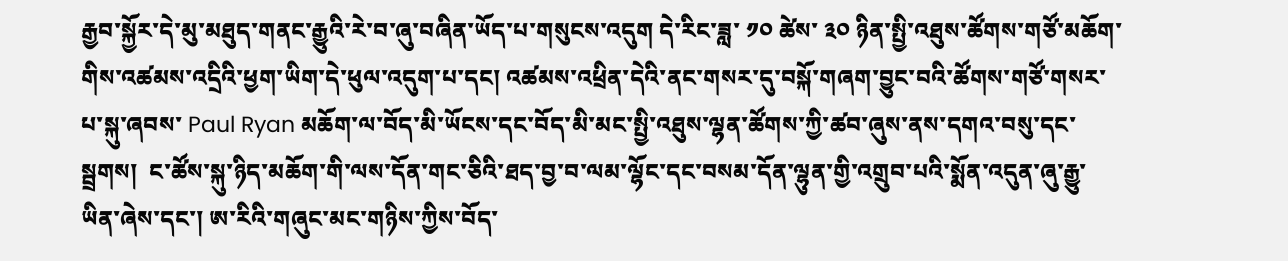རྒྱབ་སྐྱོར་དེ་མུ་མཐུད་གནང་རྒྱུའི་རེ་བ་ཞུ་བཞིན་ཡོད་པ་གསུངས་འདུག དེ་རིང་ཟླ་ ༡༠ ཚེས་ ༣༠ ཉིན་སྤྱི་འཐུས་ཚོགས་གཙོ་མཆོག་གིས་འཚམས་འདྲིའི་ཕྱག་ཡིག་དེ་ཕུལ་འདུག་པ་དང། འཚམས་འཕྲིན་དེའི་ནང་གསར་དུ་བསྐོ་གཞག་བྱུང་བའི་ཚོགས་གཙོ་གསར་པ་སྐུ་ཞབས་ Paul Ryan མཆོག་ལ་བོད་མི་ཡོངས་དང་བོད་མི་མང་སྤྱི་འཐུས་ལྷན་ཚོགས་ཀྱི་ཚབ་ཞུས་ནས་དགའ་བསུ་དང་སྦྲགས།  ང་ཚོས་སྐུ་ཉིད་མཆོག་གི་ལས་དོན་གང་ཅིའི་ཐད་བྱ་བ་ལམ་ལྷོང་དང་བསམ་དོན་ལྷུན་གྱི་འགྲུབ་པའི་སྨོན་འདུན་ཞུ་རྒྱུ་ཡིན་ཞེས་དང་། ཨ་རིའི་གཞུང་མང་གཉིས་ཀྱིས་བོད་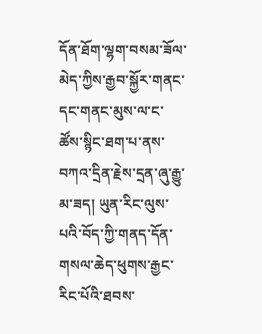དོན་ཐོག་ལྷག་བསམ་ཟོལ་མེད་ཀྱིས་རྒྱབ་སྐྱོར་གནང་དང་གནང་མུས་ལ་ང་ཚོས་སྙིང་ཐག་པ་ནས་བཀའ་དྲིན་རྗེས་དྲན་ཞུ་རྒྱུ་མ་ཟད། ཡུན་རིང་ལུས་པའི་བོད་ཀྱི་གནད་དོན་གསལ་ཆེད་ཕུགས་རྒྱང་རིང་པོའི་ཐབས་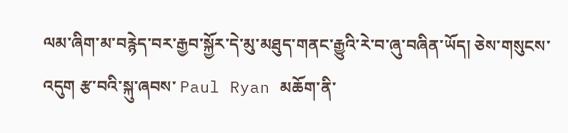ལམ་ཞིག་མ་བརྙེད་བར་རྒྱབ་སྐྱོར་དེ་མུ་མཐུད་གནང་རྒྱུའི་རེ་བ་ཞུ་བཞིན་ཡོད། ཅེས་གསུངས་འདུག རྩ་བའི་སྐུ་ཞབས་ Paul Ryan མཆོག་ནི་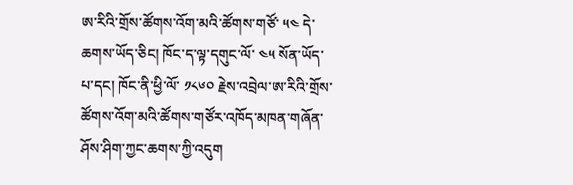ཨ་རིའི་གྲོས་ཚོགས་འོག་མའི་ཚོགས་གཙོ་ ༥༤ དེ་ཆགས་ཡོད་ཅིང། ཁོང་ད་ལྟ་དགུང་ལོ་ ༤༥ སོན་ཡོད་པ་དང། ཁོང་ནི་ཕྱི་ལོ་ ༡༨༦༠ རྗེས་འབྲེལ་ཨ་རིའི་གྲོས་ཚོགས་འོག་མའི་ཚོགས་གཙོར་འཁོད་མཁན་གཞོན་ཤོས་ཤིག་ཀྱང་ཆགས་ཀྱི་འདུག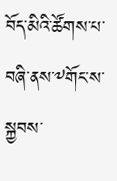བོད་མིའི་ཚོགས་པ་བཞི་ནས་༸གོང་ས་སྐྱབས་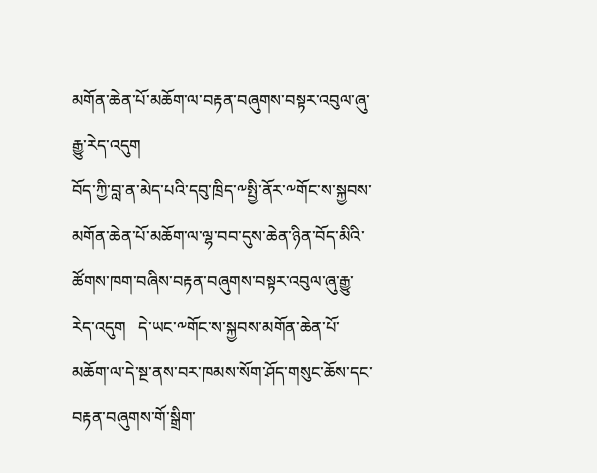མགོན་ཆེན་པོ་མཆོག་ལ་བརྟན་བཞུགས་བསྟར་འབུལ་ཞུ་རྒྱུ་རེད་འདུག
བོད་ཀྱི་བླ་ན་མེད་པའི་དབུ་ཁྲིད་༸སྤྱི་ནོར་༸གོང་ས་སྐྱབས་མགོན་ཆེན་པོ་མཆོག་ལ་ལྷ་བབ་དུས་ཆེན་ཉིན་བོད་མིའི་ཚོགས་ཁག་བཞིས་བརྟན་བཞུགས་བསྟར་འབུལ་ཞུ་རྒྱུ་རེད་འདུག   དེ་ཡང་༸གོང་ས་སྐྱབས་མགོན་ཆེན་པོ་མཆོག་ལ་དེ་སྔ་ནས་བར་ཁམས་སོག་ཤོད་གསུང་ཆོས་དང་བརྟན་བཞུགས་གོ་སྒྲིག་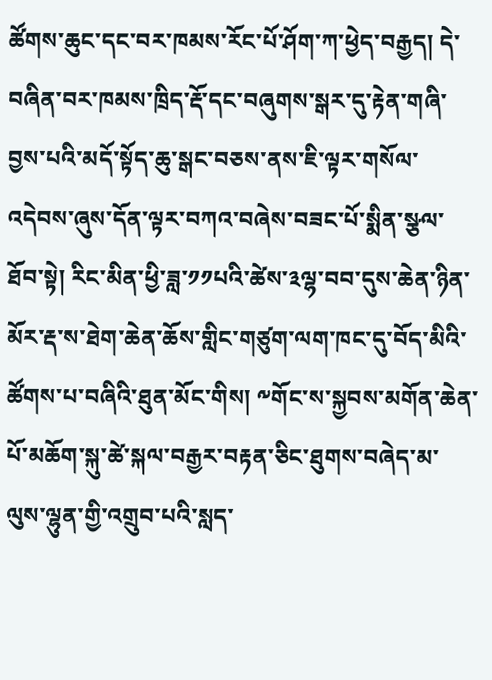ཚོགས་ཆུང་དང་བར་ཁམས་རོང་པོ་ཤོག་ཀ་ཕྱེད་བརྒྱད། དེ་བཞིན་བར་ཁམས་ཁྲིད་རྡོ་དང་བཞུགས་སྒར་དུ་རྟེན་གཞི་བྱས་པའི་མདོ་སྟོད་ཆུ་སྒང་བཅས་ནས་ཇི་ལྟར་གསོལ་འདེབས་ཞུས་དོན་ལྟར་བཀའ་བཞེས་བཟང་པོ་སྨིན་སྩལ་ཐོབ་སྟེ། རིང་མིན་ཕྱི་ཟླ་༡༡པའི་ཚེས་༣ལྷ་བབ་དུས་ཆེན་ཉིན་མོར་རྡ་ས་ཐེག་ཆེན་ཆོས་གླིང་གཙུག་ལག་ཁང་དུ་བོད་མིའི་ཚོགས་པ་བཞིའི་ཐུན་མོང་གིས། ༸གོང་ས་སྐྱབས་མགོན་ཆེན་པོ་མཆོག་སྐུ་ཚེ་སྐལ་བརྒྱར་བརྟན་ཅིང་ཐུགས་བཞེད་མ་ལུས་ལྷུན་གྱི་འགྲུབ་པའི་སླད་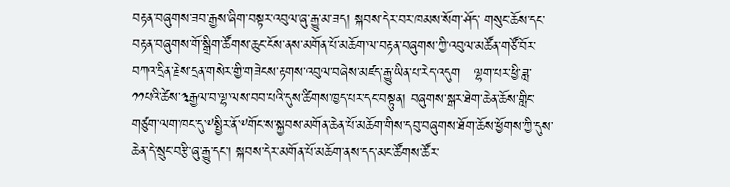བརྟན་བཞུགས་ཟབ་རྒྱས་ཞིག་བསྟར་འབུལ་ཞུ་རྒྱུ་མ་ཟད། སྐབས་དེར་བར་ཁམས་སོག་ཤོད་ གསུང་ཆོས་དང་བརྟན་བཞུགས་གོ་སྒྲིག་ཚོགས་ཆུང་ངོས་ནས་མགོན་པོ་མཆོག་ལ་བརྟན་བཞུགས་ཀྱི་འབུལ་མཚོན་གཙོ་བོར་བཀའ་དྲིན་རྗེས་དྲན་གསེར་གྱི་གཟེངས་རྟགས་འབུལ་བཞེས་མཛད་རྒྱུ་ཡིན་པ་རེད་འདུག   ལྷག་པར་ཕྱི་ཟླ་༡༡པའི་ཚེས་༣རྒྱལ་བ་ལྷ་ལས་བབ་པའི་དུས་ཚིགས་ཁྱད་པར་དང་བསྟུན། བཞུགས་སྒར་ཐེག་ཆེན་ཆོས་གླིང་གཙུག་ལག་ཁང་དུ་༸སྤྱིར་ནོ་༸གོང་ས་སྐྱབས་མགོན་ཆེན་པོ་མཆོག་གིས་དབུ་བཞུགས་ཐོག་ཆོས་ཕྱོགས་ཀྱི་དུས་ཆེན་དེ་སྲུང་བརྩི་ཞུ་རྒྱུ་དང་། སྐབས་དེར་མགོན་པོ་མཆོག་ནས་དད་མང་ཚོགས་ཚོར་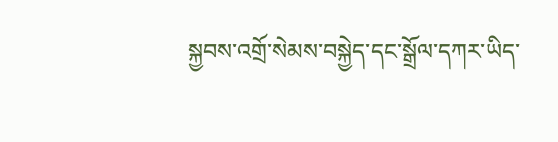སྐྱབས་འགྲོ་སེམས་བསྐྱེད་དང་སྒྲོལ་དཀར་ཡིད་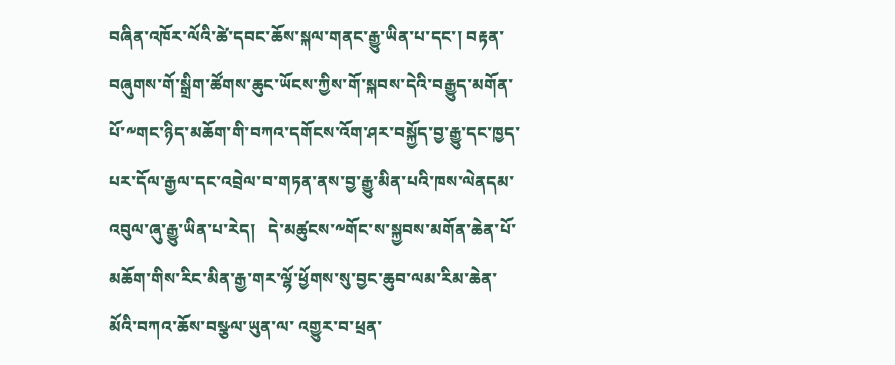བཞིན་འཁོར་ལོའི་ཚེ་དབང་ཆོས་སྐལ་གནང་རྒྱུ་ཡིན་པ་དང་། བརྟན་བཞུགས་གོ་སྒྲིག་ཚོགས་ཆུང་ཡོངས་ཀྱིས་གོ་སྐབས་དེའི་བརྒྱུད་མགོན་པོ་༸གང་ཉིད་མཆོག་གི་བཀའ་དགོངས་འོག་ཤར་བསྐྱོད་བྱ་རྒྱུ་དང་ཁྱད་པར་དོལ་རྒྱལ་དང་འབྲེལ་བ་གཏན་ནས་བྱ་རྒྱུ་མིན་པའི་ཁས་ལེནདམ་འབུལ་ཞུ་རྒྱུ་ཡིན་པ་རེད།   དེ་མཚུངས་༸གོང་ས་སྐྱབས་མགོན་ཆེན་པོ་མཆོག་གིས་རིང་མིན་རྒྱ་གར་ལྷོ་ཕྱོགས་སུ་བྱང་ཆུབ་ལམ་རིམ་ཆེན་མོའི་བཀའ་ཆོས་བསྩལ་ཡུན་ལ་ འགྱུར་བ་ཕྲན་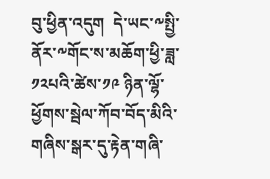བུ་ཕྱིན་འདུག  དེ་ཡང་༸སྤྱི་ནོར་༸གོང་ས་མཆོག་ཕྱི་ཟླ་༡༢པའི་ཚེས་༡༩ ཉིན་ལྷོ་ཕྱོགས་སྦེལ་ཀོབ་བོད་མིའི་གཞིས་སྒར་དུ་རྟེན་གཞི་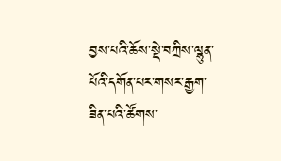བྱས་པའི་ཆོས་སྡེ་བཀྲིས་ལྷུན་པོའི་དགོན་པར་གསར་རྒྱག་ཟིན་པའི་ཚོགས་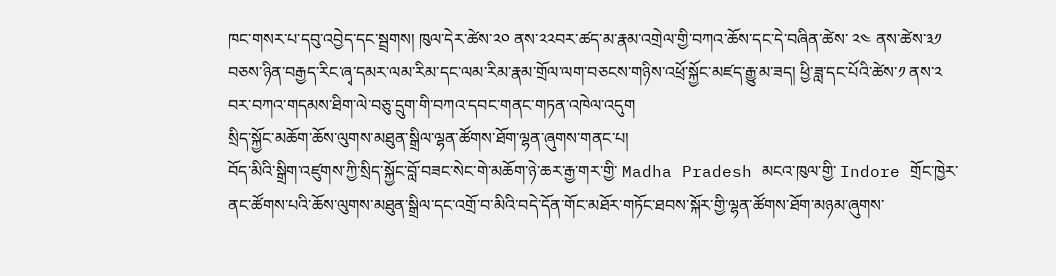ཁང་གསར་པ་དབུ་འབྱེད་དང་སྦྲགས། ཁུལ་དེར་ཚེས་༢༠ ནས་༢༢བར་ཚད་མ་རྣམ་འགྲེལ་གྱི་བཀའ་ཆོས་དང་དེ་བཞིན་ཚེས་ ༢༤ ནས་ཚེས་༣༡ བཅས་ཉིན་བརྒྱད་རིང་ཞྭ་དམར་ལམ་རིམ་དང་ལམ་རིམ་རྣམ་གྲོལ་ལག་བཅངས་གཉིས་འཕྲོ་སྐྱོང་མཛད་རྒྱུ་མ་ཟད། ཕྱི་ཟླ་དང་པོའི་ཚེས་༡ ནས་༢ བར་བཀའ་གདམས་ཐིག་ལེ་བཅུ་དྲུག་གི་བཀའ་དབང་གནང་གཏན་འཁེལ་འདུག
སྲིད་སྐྱོང་མཆོག་ཆོས་ལུགས་མཐུན་སྒྲིལ་ལྷན་ཚོགས་ཐོག་ལྷན་ཞུགས་གནང་པ།
བོད་མིའི་སྒྲིག་འཛུགས་ཀྱི་སྲིད་སྐྱོང་བློ་བཟང་སེང་གེ་མཆོག་ཉེ་ཆར་རྒྱ་གར་གྱི་ Madha Pradesh མངའ་ཁུལ་གྱི་ Indore གྲོང་ཁྱེར་ནང་ཚོགས་པའི་ཆོས་ལུགས་མཐུན་སྒྲིལ་དང་འགྲོ་བ་མིའི་བདེ་དོན་གོང་མཐོར་གཏོང་ཐབས་སྐོར་གྱི་ལྷན་ཚོགས་ཐོག་མཉམ་ཞུགས་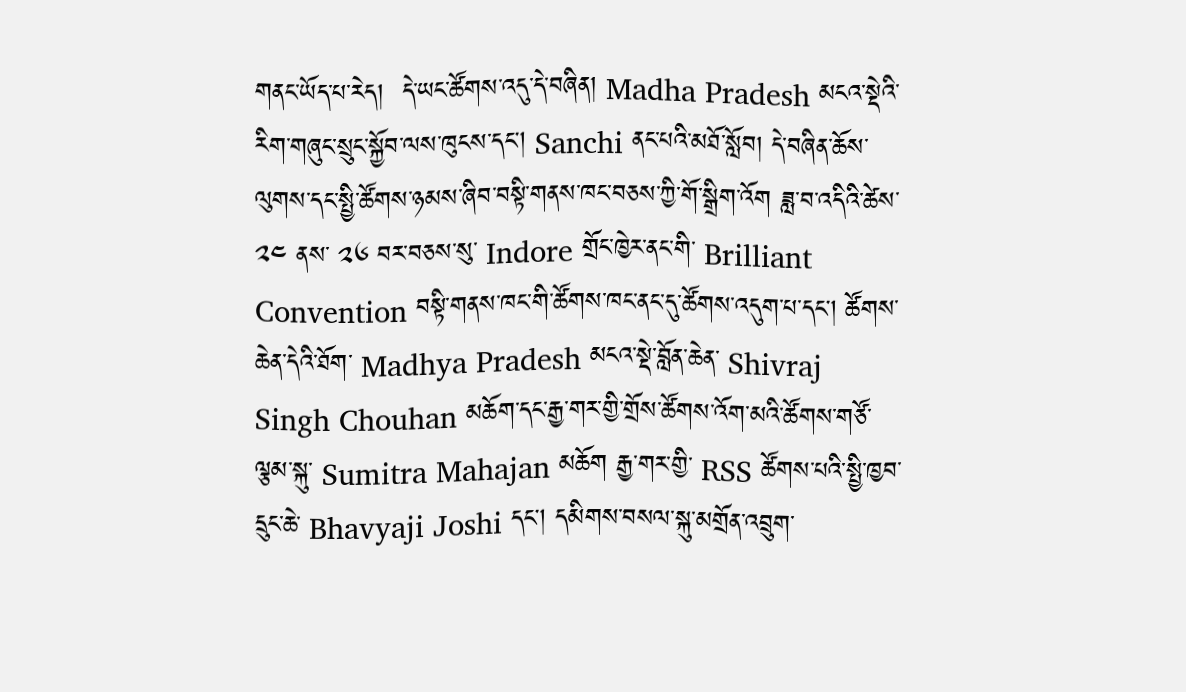གནང་ཡོད་པ་རེད།  དེ་ཡང་ཚོགས་འདུ་དེ་བཞིན། Madha Pradesh མངའ་སྡེའི་རིག་གཞུང་སྲུང་སྐྱོབ་ལས་ཁུངས་དང། Sanchi ནང་པའི་མཐོ་སློབ། དེ་བཞིན་ཆོས་ལུགས་དང་སྤྱི་ཚོགས་ཉམས་ཞིབ་བསྟི་གནས་ཁང་བཅས་ཀྱི་གོ་སྒྲིག་འོག ཟླ་བ་འདིའི་ཚེས་ ༢༤ ནས་ ༢༦ བར་བཅས་སུ་ Indore གྲོང་ཁྱེར་ནང་གི་ Brilliant Convention བསྟི་གནས་ཁང་གི་ཚོགས་ཁང་ནང་དུ་ཚོགས་འདུག་པ་དང། ཚོགས་ཆེན་དེའི་ཐོག་ Madhya Pradesh མངའ་སྡེ་བློན་ཆེན་ Shivraj Singh Chouhan མཆོག་དང་རྒྱ་གར་གྱི་གྲོས་ཚོགས་འོག་མའི་ཚོགས་གཙོ་ལྕམ་སྐུ་ Sumitra Mahajan མཆོག རྒྱ་གར་གྱི་ RSS ཚོགས་པའི་སྤྱི་ཁྱབ་དྲུང་ཆེ་ Bhavyaji Joshi དང། དམིགས་བསལ་སྐུ་མགྲོན་འབྲུག་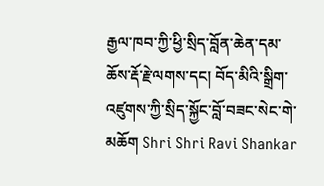རྒྱལ་ཁབ་ཀྱི་ཕྱི་སྲིད་བློན་ཆེན་དམ་ཆོས་རྡོ་རྗེ་ལགས་དང། བོད་མིའི་སྒྲིག་འཛུགས་ཀྱི་སྲིད་སྐྱོང་བློ་བཟང་སེང་གེ་མཆོག Shri Shri Ravi Shankar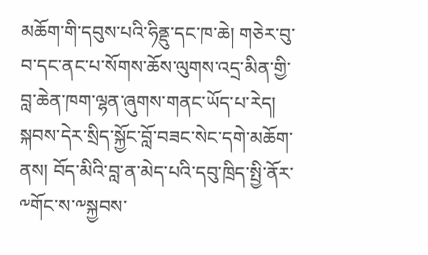མཆོག་གི་དབུས་པའི་ཧིནྡུ་དང་ཁ་ཆེ། གཅེར་བུ་བ་དང་ནང་པ་སོགས་ཆོས་ལུགས་འདྲ་མིན་གྱི་བླ་ཆེན་ཁག་ལྷན་ཞུགས་གནང་ཡོད་པ་རེད། སྐབས་དེར་སྲིད་སྐྱོང་བློ་བཟང་སེང་དགེ་མཆོག་ནས། བོད་མིའི་བླ་ན་མེད་པའི་དབུ་ཁྲིད་སྤྱི་ནོར་༸གོང་ས་༸སྐྱབས་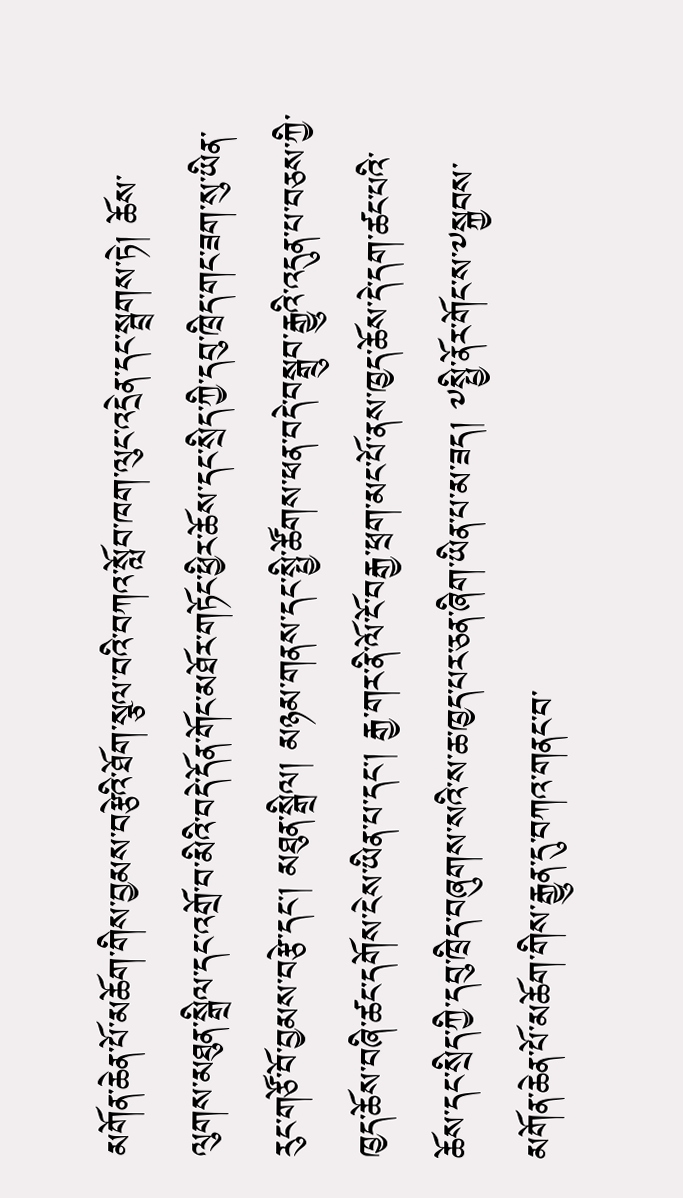མགོན་ཆེན་པོ་མཆོག་གིས་བྱམས་བརྩེའི་ཐོག་སྩལ་བའི་བཀའ་སློབ་ཁག་ལུང་འདྲེན་དང་སྦྲགས་ཏེ། ཆོས་ལུགས་མཐུན་སྒྲིལ་དང་འགྲོ་བ་མིའི་བདེ་དོན་གོང་མཐོར་གཏོང་ཕྱིར་ཆོས་དང་སྲིད་ཀྱི་དབུ་ཁྲིད་གང་ཟག་སུ་ཡིན་རུང་གཙོ་བོ་བྱམས་བརྩེ་དང། མཐུན་སྒྲིལ། མཉམ་གནས་དང་སྤྱི་ཚོགས་ཕན་བདེ་བསྒྲུབ་རྒྱུའི་འདུན་པ་བཅས་ཀྱི་ཁྱད་ཆོས་བཞི་ཚང་དགོས་ངེས་ཡིན་པ་དང། རྒྱ་གར་ནི་ལོ་ངོ་བརྒྱ་ཕྲག་མང་པོ་ནས་ཁྱད་ཆོས་དེ་དག་ཚང་པའི་ཆོས་དང་སྲིད་ཀྱི་དབུ་ཁྲིད་བཞུགས་སའི་ས་ཆ་ཁྱད་པར་ཅན་ཞིག་ཡིན་པ་མ་ཟད། ༸སྤྱི་ནོར་གོང་ས་༸སྐྱབས་མགོན་ཆེན་པོ་མཆོག་གིས་རྒྱུན་དུ་བཀའ་གནང་བ་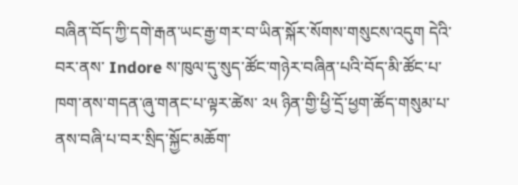བཞིན་བོད་ཀྱི་དགེ་རྒན་ཡང་རྒྱ་གར་བ་ཡིན་སྐོར་སོགས་གསུངས་འདུག དེའི་བར་ནས་ Indore ས་ཁུལ་དུ་སུད་ཚོང་གཉེར་བཞིན་པའི་བོད་མི་ཚོང་པ་ཁག་ནས་གདན་ཞུ་གནང་པ་ལྟར་ཚེས་ ༢༥ ཉིན་གྱི་ཕྱི་དྲོ་ཕྱག་ཚོད་གསུམ་པ་ནས་བཞི་པ་བར་སྲིད་སྐྱོང་མཆོག་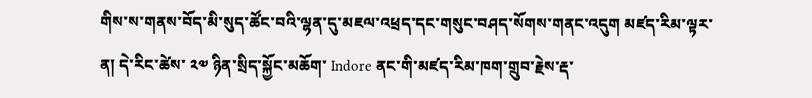གིས་ས་གནས་བོད་མི་སུད་ཚོང་བའི་ལྷན་དུ་མཇལ་འཕྲད་དང་གསུང་བཤད་སོགས་གནང་འདུག མཛད་རིམ་ལྟར་ན། དེ་རིང་ཚེས་ ༢༧ ཉིན་སྲིད་སྐྱོང་མཆོག་ Indore ནང་གི་མཛད་རིམ་ཁག་གྲུབ་རྗེས་རྡ་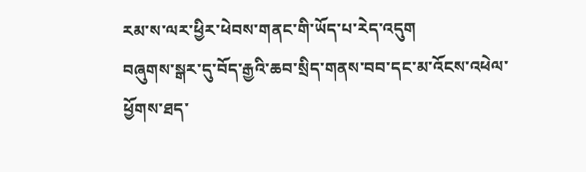རམ་ས་ལར་ཕྱིར་ཕེབས་གནང་གི་ཡོད་པ་རེད་འདུག
བཞུགས་སྒར་དུ་བོད་རྒྱའི་ཆབ་སྲིད་གནས་བབ་དང་མ་འོངས་འཕེལ་ཕྱོགས་ཐད་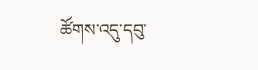ཚོགས་འདུ་དབུ་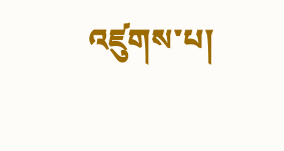འཛུགས་པ།